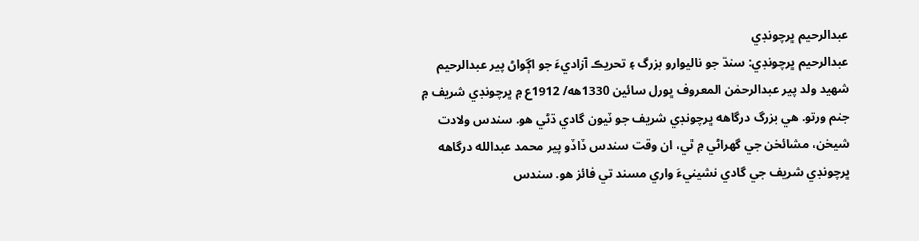عبدالرحيم ڀرچونڊي
عبدالرحيم ڀرچونڊي: سنڌ جو ناليوارو بزرگ ۽ تحريڪ آزاديءَ جو اڳواڻ پير عبدالرحيم شهيد ولد پير عبدالرحمٰن المعروف ڀورل سائين 1330هه/ 1912ع ۾ ڀرچونڊي شريف ۾ جنم ورتو. هي بزرگ درگاهه ڀرچونڊي شريف جو ٽيون گادي ڌڻي هو. سندس ولادت شيخن، مشائخن جي گھراڻي ۾ ٿي، ان وقت سندس ڏاڏو پير محمد عبدالله درگاهه ڀرچونڊي شريف جي گادي نشينيءَ واري مسند تي فائز هو. سندس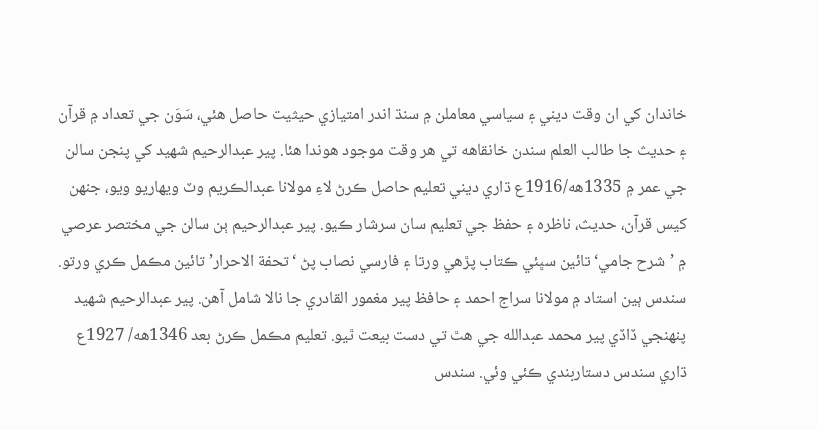خاندان کي ان وقت ديني ۽ سياسي معاملن ۾ سنڌ اندر امتيازي حيثيت حاصل هئي، سَوَن جي تعداد ۾ قرآن ۽ حديث جا طالب العلم سندن خانقاهه تي هر وقت موجود هوندا هئا. پير عبدالرحيم شهيد کي پنجن سالن جي عمر ۾ 1335هه/1916ع ڌاري ديني تعليم حاصل ڪرڻ لاءِ مولانا عبدالڪريم وٽ ويهاريو ويو، جنهن کيس قرآن، حديث، ناظره ۽ حفظ جي تعليم سان سرشار ڪيو. پير عبدالرحيم ٻن سالن جي مختصر عرصي ۾ ’شرح جامي‘ تائين سڀئي ڪتاب پڙهي ورتا ۽ فارسي نصاب پڻ ‘تحفة الاحرار’ تائين مڪمل ڪري ورتو. سندس ٻين استاد ۾ مولانا سراج احمد ۽ حافظ پير مغمور القادري جا نالا شامل آهن. پير عبدالرحيم شهيد پنهنجي ڏاڏي پير محمد عبدالله جي هٿ تي دست بيعت ٿيو. تعليم مڪمل ڪرڻ بعد 1346هه/ 1927ع ڌاري سندس دستاربندي ڪئي وئي. سندس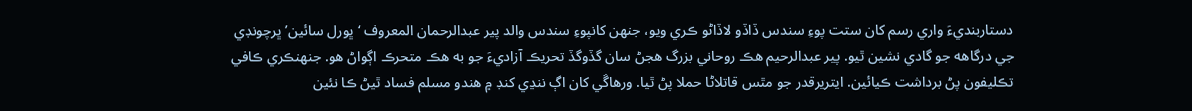دستاربنديءَ واري رسم کان ستت پوءِ سندس ڏاڏو لاڏاڻو ڪري ويو، جنهن کانپوءِ سندس والد پير عبدالرحمان المعروف ‘ڀورل سائين’ ڀرچونڊي جي درگاهه جو گادي نشين ٿيو. پير عبدالرحيم هڪ روحاني بزرگ هجڻ سان گڏوگڏ تحريڪ آزاديءَ جو به هڪ متحرڪ اڳواڻ هو. جنهنڪري ڪافي تڪليفون پڻ برداشت ڪيائين. ايتريرقدر جو مٿس قاتلاڻا حملا پڻ ٿيا. ورهاڱي کان اڳ ننڍي کنڊ ۾ هندو مسلم فساد ٿيڻ ڪا نئين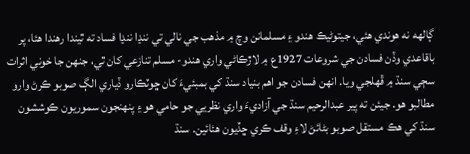ڳالهه نه هوندي هئي، جيتوڻيڪ هندو ۽ مسلمانن وچ ۾ مذهب جي نالي تي ننڍا ننڍا فساد ته ٿيندا رهندا هئا، پر باقاعدي وڏن فسادن جي شروعات 1927ع ۾ لاڙڪاڻي واري هندو- مسلم تنازعي کان ٿي، جنهن جا خوني اثرات سڄي سنڌ ۾ ڦهلجي ويا. انهن فسادن جو اهم بنياد سنڌ کي بمبئيءَ کان ڇوٽڪارو ڏياري الڳ صوبو ڪرڻ وارو مطالبو هو. جيئن ته پير عبدالرحيم سنڌ جي آزاديءَ واري نظريي جو حامي هو ۽ پنهنجون سموريون ڪوششون سنڌ کي هڪ مستقل صوبو بڻائڻ لاءِ وقف ڪري ڇڏيون هئائين. سنڌ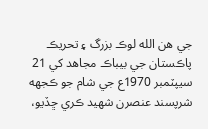جي هن الله لوڪ بزرگ ۽ تحريڪ پاڪستان جي بيباڪ مجاهد کي 21 سيپٽمبر 1970ع جي شام جو ڪجھه شرپسند عنصرن شهيد ڪري ڇڏيو،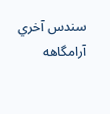سندس آخري آرامگاهه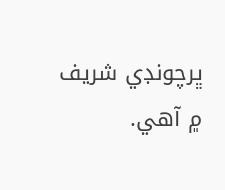ڀرچونڊي شريف ۾ آهي.